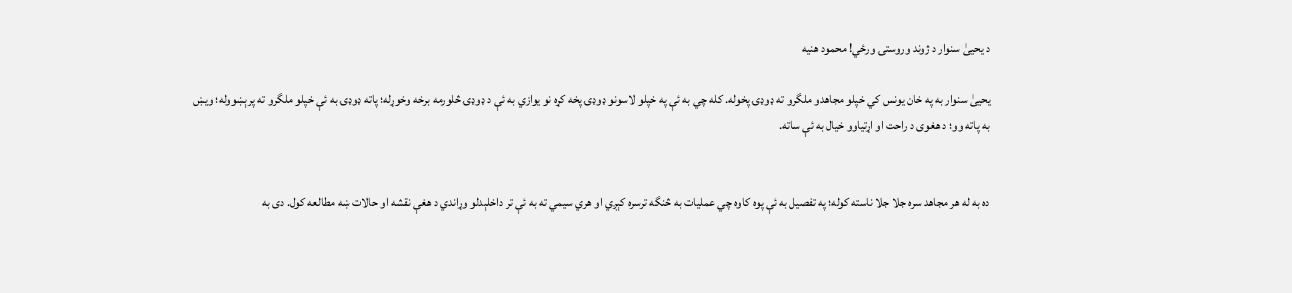د یحییٰ سنوار د ژوند وروستۍ ورځي! محمود هنیه

یحییٰ سنوار به په خان یونس کي خپلو مجاهدو ملگرو ته ډوډۍ پخوله. کله چي به ئې په خپلو لاسونو ډوډۍ پخه کړه نو یوازي به ئې د ډوډۍ څلورمه برخه وخوړله؛ پاته ډوډۍ به ئې خپلو ملگرو ته پرېښووله؛ ویښ به پاته وو؛ د هغوی د راحت او اړتیاوو خیال به ئې ساته.


ده به له هر مجاهد سره جلا جلا ناسته کوله؛ په تفصیل به ئې پوه کاوه چي عملیات به څنگه ترسره کېږي او هري سیمي ته به ئې تر داخلېدلو وړاندي د هغې نقشه او حالات ښه مطالعه کول. دی به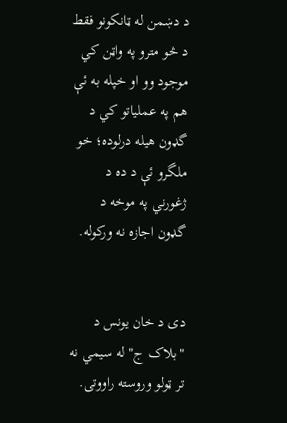د دښمن له ټانکونو فقط د څو مترو په واټن کي موجود وو او خپله به ئې هم په عملیاتو کي د گډون هیله درلوده؛ خو ملگرو ئې د ده د ژغورني په موخه د گډون اجازه نه ورکوله.


دی د خان یونس د "بلاک ج" له سیمي نه تر ټولو وروسته راووتی.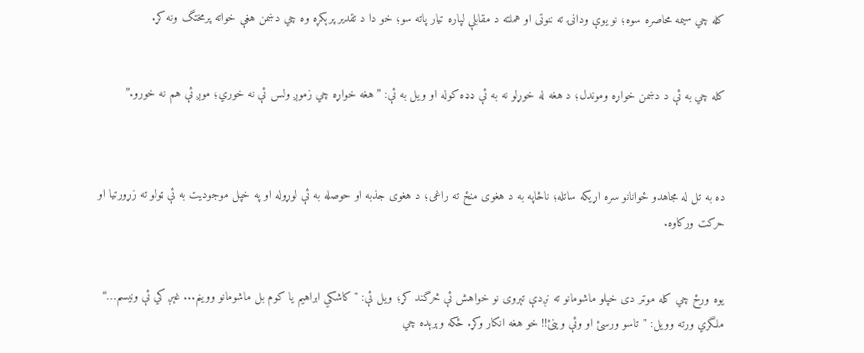کله چي سیمه محاصره سوه؛ نو یوې ودانۍ ته ننوتی او هملته د مقابلې لپاره تیار پاته سو؛ خو دا د تقدیر پرېکړه وه چي دښمن هغې خواته پرمختگ ونه کړ.


کله چي به ئې د دښمن خواړه وموندل؛ د هغه له خوړلو نه به ئې ډډه کوله او ویل به ئې: ”هغه خواړه چي زموږ ولس ئې نه خوري؛ موږ ئې هم نه خورو.”



ده به تل له مجاهدو ځوانانو سره اړیکه ساتله؛ ناڅاپه به د هغوی منځ ته راغی؛ د هغوی جذبه او حوصله به ئې لوړوله او په خپل موجوديت به ئې ټولو ته زړورتیا او حرکت ورکاوه.


یوه ورځ چي کله موټر دی خپلو ماشومانو ته نږدې تېروی نو خواهش ئې څرگند کړ؛ ویل ئې: "کاشکي ابراهیم یا کوم بل ماشومانو ووینم... غېږ کي ئې ونیسم…“ ملگري ورته وویل: "تاسو ورسئ او وئې وینئ!! خو هغه انکار وکړ. ځکه وېرېده چي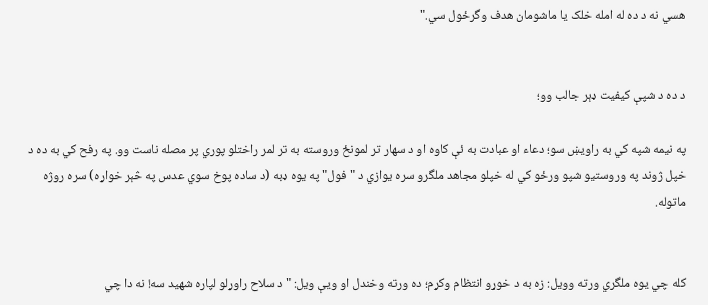هسي نه د ده له امله خلک یا ماشومان هدف وگرځول سي."


د ده د شپې کیفیت ډېر جالب وو؛

په نیمه شپه کي به راویښ سو؛ دعاء او عبادت به ئې کاوه او د سهار تر لمونځ وروسته به تر لمر راختلو پوري پر مصله ناست وو. په رفح کي به ده د خپل ژوند په وروستیو شپو ورځو کي له خپلو مجاهد ملگرو سره یوازي د "فول" په یوه ډبه (د ساده پوخ سوي عدس په څېر خواړه) سره روژه ماتوله.


کله چي یوه ملگري ورته وویل: زه به د خوړو انتظام وکړم؛ ده ورته وخندل او ویې ویل: "د سلاح راوړلو لپاره شهید سه! نه دا چي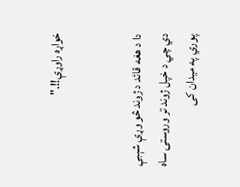خواړه راوړې!!."


دا د هغه قائد د ژوند څو وړې شېبې دي چي د خپل ژوند تر وروستۍ ساه پوري په میدان کی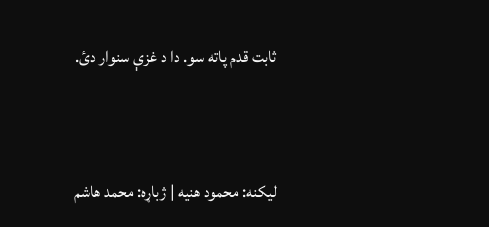ثابت‌ قدم پاته سو. دا د غزې سنوار دئ.


لیکنه: محمود هنیه | ژباړه: محمد هاشم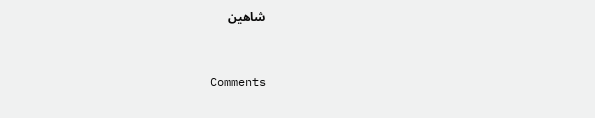شاهین



Comments